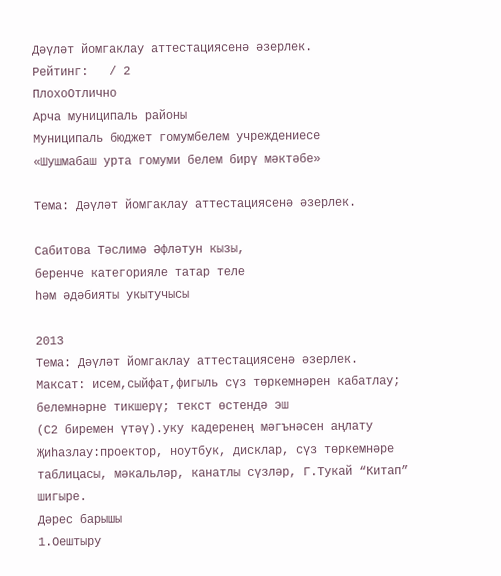Дәүләт йомгаклау аттестациясенә әзерлек.
Рейтинг:   / 2
ПлохоОтлично
Арча муниципаль районы
Муниципаль бюджет гомумбелем учреждениесе
«Шушмабаш урта гомуми белем бирү мәктәбе»

Тема: Дәүләт йомгаклау аттестациясенә әзерлек.

Сабитова Тәслимә Әфләтун кызы,
беренче категорияле татар теле
һәм әдәбияты укытучысы

2013
Тема: Дәүләт йомгаклау аттестациясенә әзерлек.
Максат: исем,сыйфат,фигыль сүз төркемнәрен кабатлау; белемнәрне тикшерү; текст өстендә эш
(С2 биремен үтәү).уку кадеренең мәгънәсен аңлату
Җиһазлау:проектор, ноутбук, дисклар, сүз төркемнәре таблицасы, мәкальләр, канатлы сүзләр, Г.Тукай “Китап” шигыре.
Дәрес барышы
1.Оештыру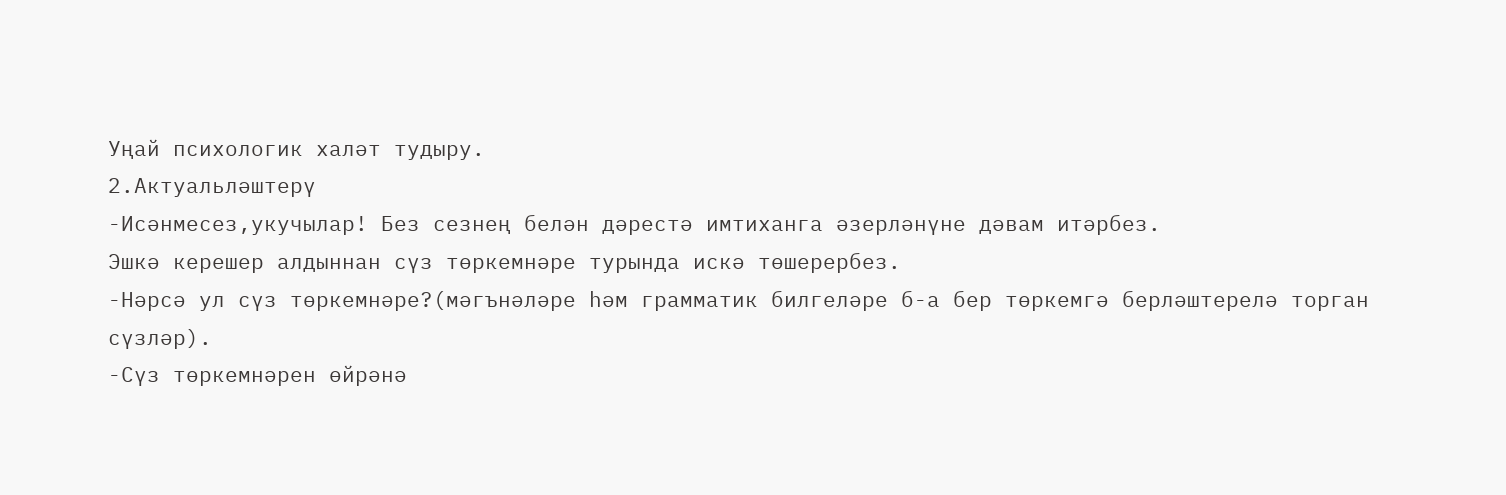Уңай психологик халәт тудыру.
2.Актуальләштерү
-Исәнмесез,укучылар! Без сезнең белән дәрестә имтиханга әзерләнүне дәвам итәрбез.
Эшкә керешер алдыннан сүз төркемнәре турында искә төшерербез.
-Нәрсә ул сүз төркемнәре?(мәгънәләре һәм грамматик билгеләре б-а бер төркемгә берләштерелә торган сүзләр).
-Сүз төркемнәрен өйрәнә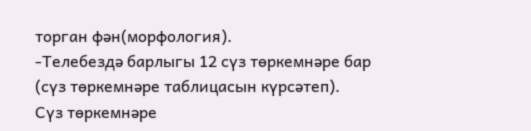торган фән(морфология).
-Телебездә барлыгы 12 сүз төркемнәре бар
(сүз төркемнәре таблицасын күрсәтеп).
Сүз төркемнәре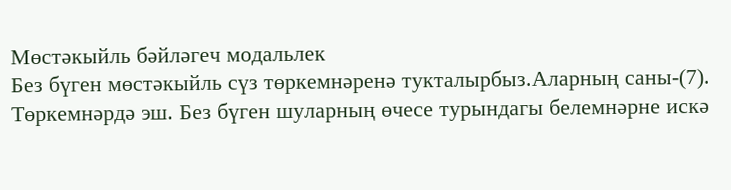Мөстәкыйль бәйләгеч модальлек
Без бүген мөстәкыйль сүз төркемнәренә тукталырбыз.Аларның саны-(7).
Төркемнәрдә эш. Без бүген шуларның өчесе турындагы белемнәрне искә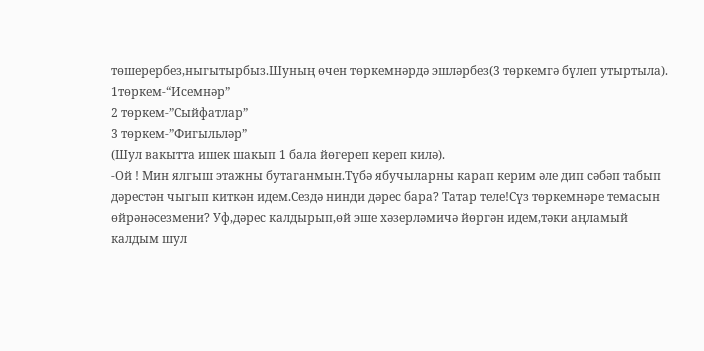төшерербез,ныгытырбыз.Шуның өчен төркемнәрдә эшләрбез(3 төркемгә бүлеп утыртыла).
1төркем-“Исемнәр”
2 төркем-”Сыйфатлар”
3 төркем-”Фигыльләр”
(Шул вакытта ишек шакып 1 бала йөгереп кереп килә).
-Ой ! Мин ялгыш этажны бутаганмын.Түбә ябучыларны карап керим әле дип сәбәп табып дәрестән чыгып киткән идем.Сездә нинди дәрес бара? Татар теле!Сүз төркемнәре темасын өйрәнәсезмени? Уф,дәрес калдырып,өй эше хәзерләмичә йөргән идем,тәки аңламый калдым шул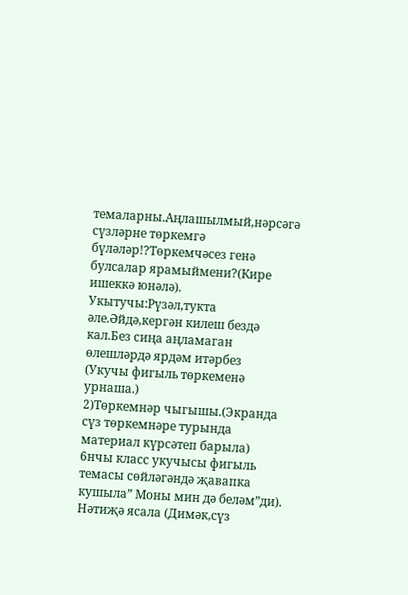темаларны.Аңлашылмый,нәрсәгә сүзләрне төркемгә бүләләр!?Төркемчәсез генә булсалар ярамыймени?(Кире ишеккә юнәлә).
Укытучы:Рүзәл,тукта әле.Әйдә,кергән килеш бездә кал.Без сиңа аңламаган өлешләрдә ярдәм итәрбез
(Укучы фигыль төркеменә урнаша.)
2)Төркемнәр чыгышы.(Экранда сүз төркемнәре турында материал күрсәтеп барыла)
6нчы класс укучысы фигыль темасы сөйләгәндә җавапка кушыла” Моны мин дә беләм”ди).
Нәтиҗә ясала (Димәк,сүз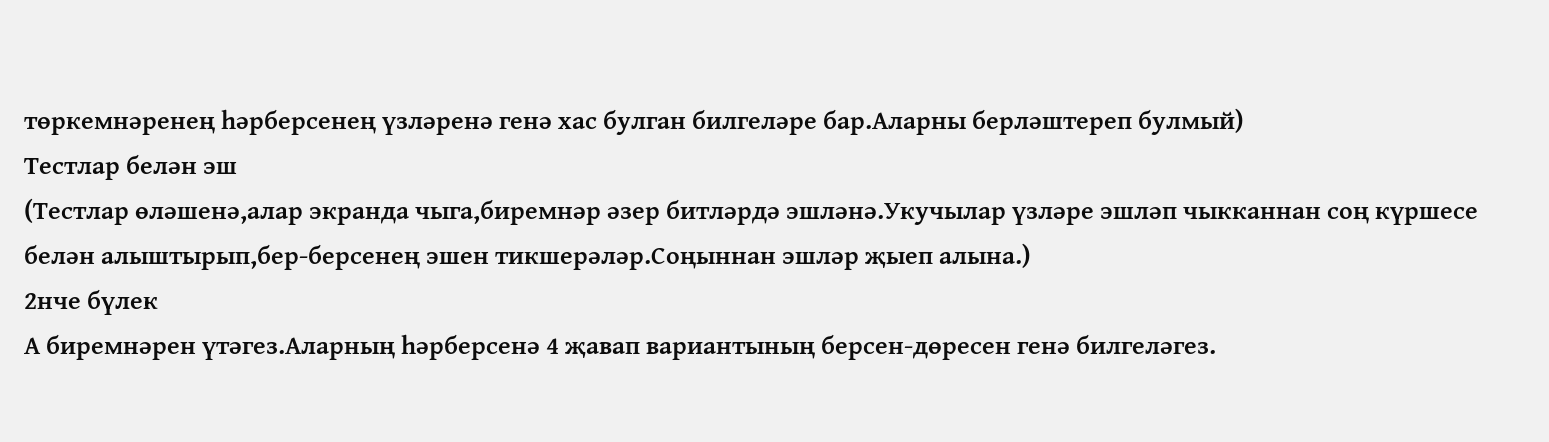төркемнәренең һәрберсенең үзләренә генә хас булган билгеләре бар.Аларны берләштереп булмый)
Тестлар белән эш
(Тестлар өләшенә,алар экранда чыга,биремнәр әзер битләрдә эшләнә.Укучылар үзләре эшләп чыкканнан соң күршесе белән алыштырып,бер-берсенең эшен тикшерәләр.Соңыннан эшләр җыеп алына.)
2нче бүлек
А биремнәрен үтәгез.Аларның һәрберсенә 4 җавап вариантының берсен-дөресен генә билгеләгез.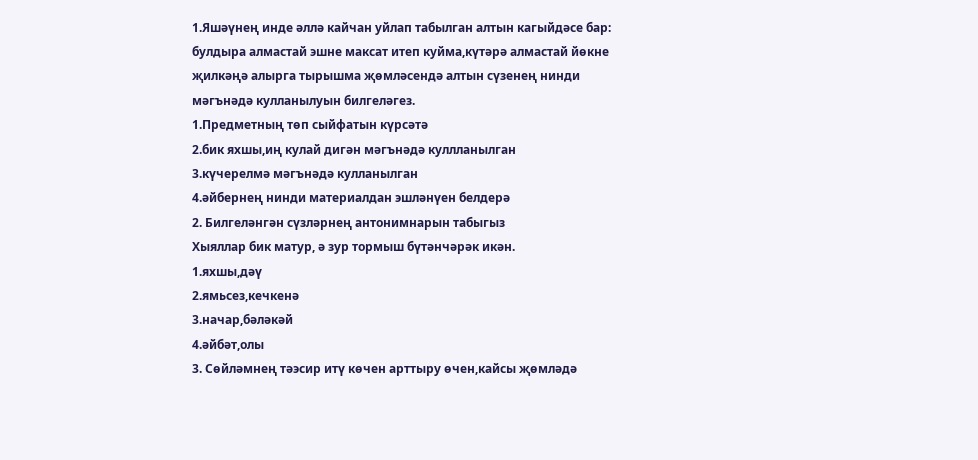1.Яшәүнең инде әллә кайчан уйлап табылган алтын кагыйдәсе бар: булдыра алмастай эшне максат итеп куйма,күтәрә алмастай йөкне җилкәңә алырга тырышма җөмләсендә алтын сүзенең нинди мәгънәдә кулланылуын билгеләгез.
1.Предметның төп сыйфатын күрсәтә
2.бик яхшы,иң кулай дигән мәгънәдә куллланылган
3.күчерелмә мәгънәдә кулланылган
4.әйбернең нинди материалдан эшләнүен белдерә
2. Билгеләнгән сүзләрнең антонимнарын табыгыз
Хыяллар бик матур, ә зур тормыш бүтәнчәрәк икән.
1.яхшы,дәү
2.ямьсез,кечкенә
3.начар,бәләкәй
4.әйбәт,олы
3. Сөйләмнең тәэсир итү көчен арттыру өчен,кайсы җөмләдә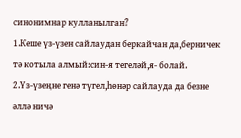синонимнар кулланылган?
1.Кеше үз-үзен сайлаудан беркайчан да,берничек тә котыла алмый:син-я тегеләй,я- болай.
2.Үз-үзеңне генә түгел,һөнәр сайлауда да безне әллә ничә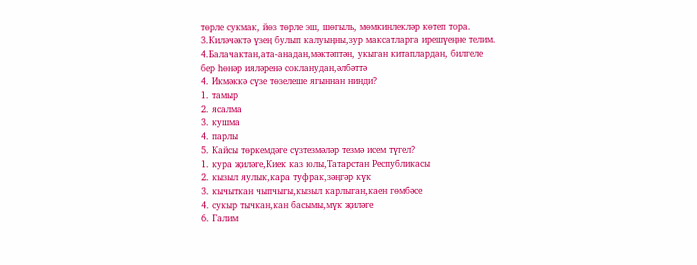төрле сукмак, йөз төрле эш, шөгыль, мөмкинлекләр көтеп тора.
3.Киләчәктә үзең булып калуыңны,зур максатларга ирешүеңне телим.
4.Балачактан,ата-анадан,мәктәптән, укыган китаплардан, билгеле бер һөнәр ияләренә сокланудан,әлбәттә
4. Икмәккә сүзе төзелеше ягыннан нинди?
1. тамыр
2. ясалма
3. кушма
4. парлы
5. Кайсы төркемдәге сүзтезмәләр тезмә исем түгел?
1. кура җиләге,Киек каз юлы,Татарстан Республикасы
2. кызыл яулык,кара туфрак,зәңгәр күк
3. кычыткан чыпчыгы,кызыл карлыган,каен гөмбәсе
4. сукыр тычкан,кан басымы,мүк җиләге
6. Галим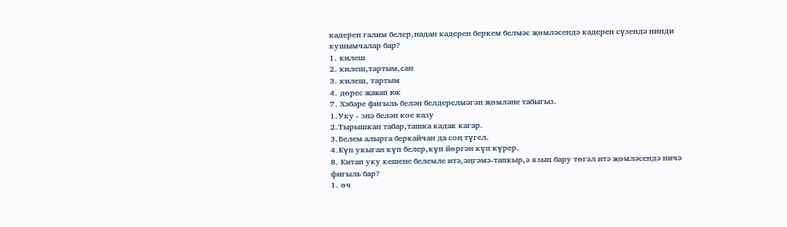кадерен галим белер,надан кадерен беркем белмәс җөмләсендә кадерен сүзендә нинди кушымчалар бар?
1. килеш
2. килеш,тартым,сан
3. килеш, тартым
4. дөрес җавап юк
7. Хәбәре фигыль белән белдерелмәгән җөмләне табыгыз.
1.Уку - энә белән кое казу
2.Тырышкан табар,ташка кадак кагар.
3.Белем алырга беркайчан да соң түгел.
4.Күп укыган күп белер,күп йөргән күп күрер.
8. Китап уку кешене белемле итә,әңгәмә-тапкыр,ә язып бару төгәл итә җөмләсендә ничә фигыль бар?
1. өч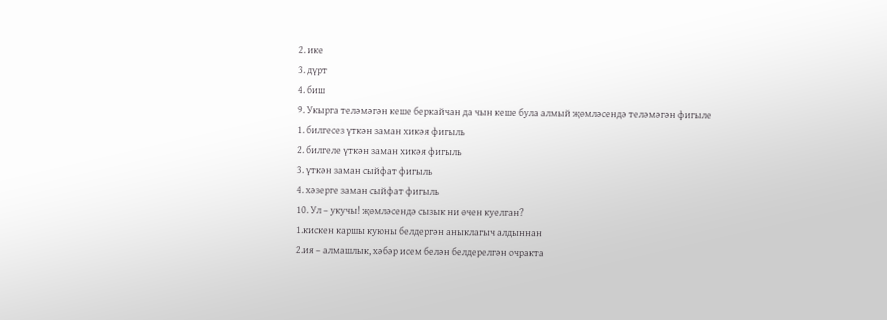2. ике
3. дүрт
4. биш
9. Укырга теләмәгән кеше беркайчан да чын кеше була алмый җөмләсендә теләмәгән фигыле
1. билгесез үткән заман хикәя фигыль
2. билгеле үткән заман хикәя фигыль
3. үткән заман сыйфат фигыль
4. хәзерге заман сыйфат фигыль
10. Ул – укучы! җөмләсендә сызык ни өчен куелган?
1.кискен каршы куюны белдергән аныклагыч алдыннан
2.ия – алмашлык, хәбәр исем белән белдерелгән очракта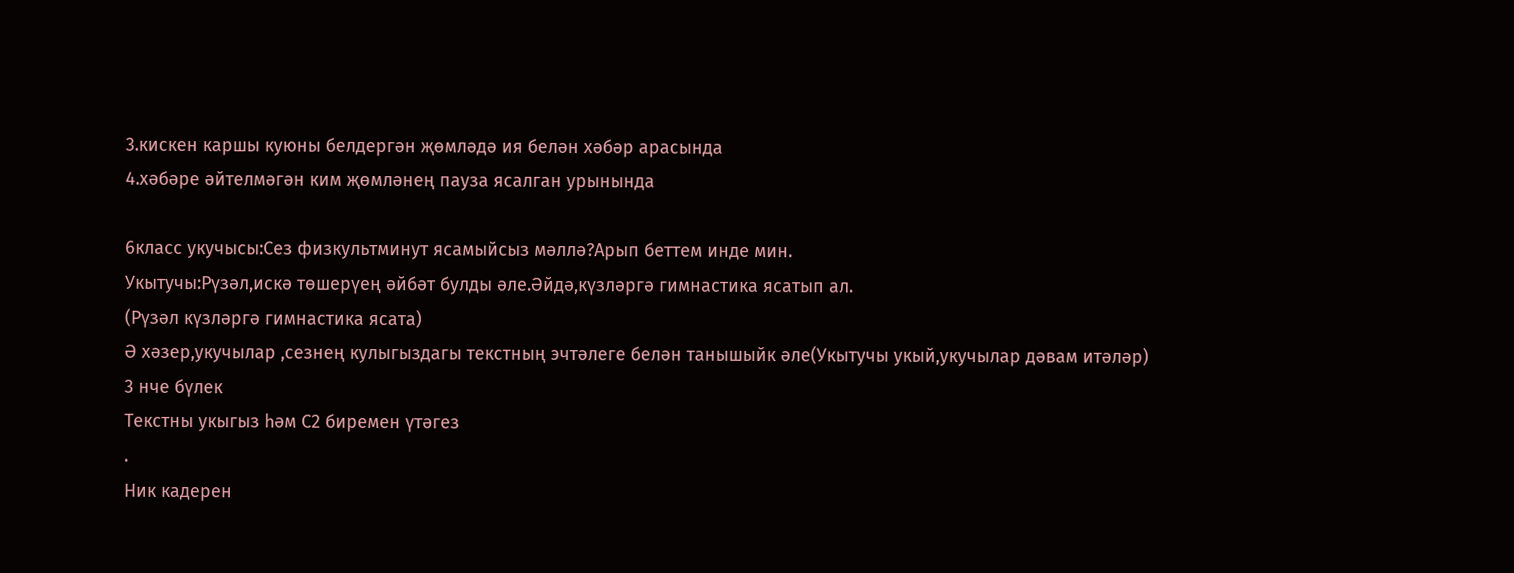3.кискен каршы куюны белдергән җөмләдә ия белән хәбәр арасында
4.хәбәре әйтелмәгән ким җөмләнең пауза ясалган урынында

6класс укучысы:Сез физкультминут ясамыйсыз мәллә?Арып беттем инде мин.
Укытучы:Рүзәл,искә төшерүең әйбәт булды әле.Әйдә,күзләргә гимнастика ясатып ал.
(Рүзәл күзләргә гимнастика ясата)
Ә хәзер,укучылар ,сезнең кулыгыздагы текстның эчтәлеге белән танышыйк әле(Укытучы укый,укучылар дәвам итәләр)
3 нче бүлек
Текстны укыгыз һәм С2 биремен үтәгез
.
Ник кадерен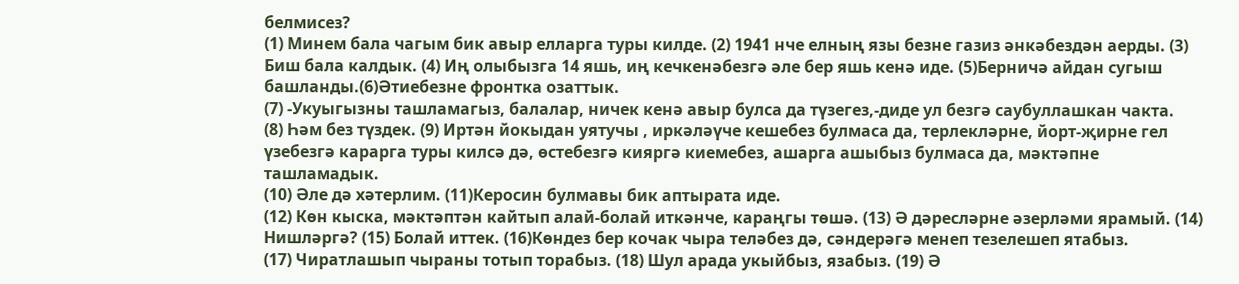белмисез?
(1) Минем бала чагым бик авыр елларга туры килде. (2) 1941 нче елның язы безне газиз әнкәбездән аерды. (3) Биш бала калдык. (4) Иң олыбызга 14 яшь, иң кечкенәбезгә әле бер яшь кенә иде. (5)Берничә айдан сугыш башланды.(6)Әтиебезне фронтка озаттык.
(7) -Укуыгызны ташламагыз, балалар, ничек кенә авыр булса да түзегез,-диде ул безгә саубуллашкан чакта.
(8) Һәм без түздек. (9) Иртән йокыдан уятучы , иркәләүче кешебез булмаса да, терлекләрне, йорт-җирне гел үзебезгә карарга туры килсә дә, өстебезгә кияргә киемебез, ашарга ашыбыз булмаса да, мәктәпне ташламадык.
(10) Әле дә хәтерлим. (11)Керосин булмавы бик аптырата иде.
(12) Көн кыска, мәктәптән кайтып алай-болай иткәнче, караңгы төшә. (13) Ә дәресләрне әзерләми ярамый. (14) Нишләргә? (15) Болай иттек. (16)Көндез бер кочак чыра теләбез дә, сәндерәгә менеп тезелешеп ятабыз.
(17) Чиратлашып чыраны тотып торабыз. (18) Шул арада укыйбыз, язабыз. (19) Ә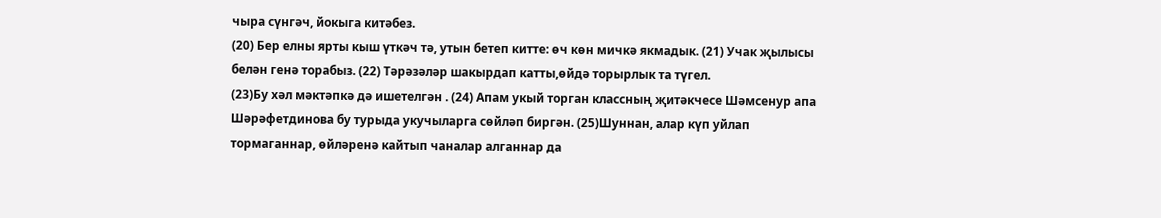чыра сүнгәч, йокыга китәбез.
(20) Бер елны ярты кыш үткәч тә, утын бетеп китте: өч көн мичкә якмадык. (21) Учак җылысы белән генә торабыз. (22) Тәрәзәләр шакырдап катты,өйдә торырлык та түгел.
(23)Бу хәл мәктәпкә дә ишетелгән . (24) Апам укый торган классның җитәкчесе Шәмсенур апа Шәрәфетдинова бу турыда укучыларга сөйләп биргән. (25)Шуннан, алар күп уйлап тормаганнар, өйләренә кайтып чаналар алганнар да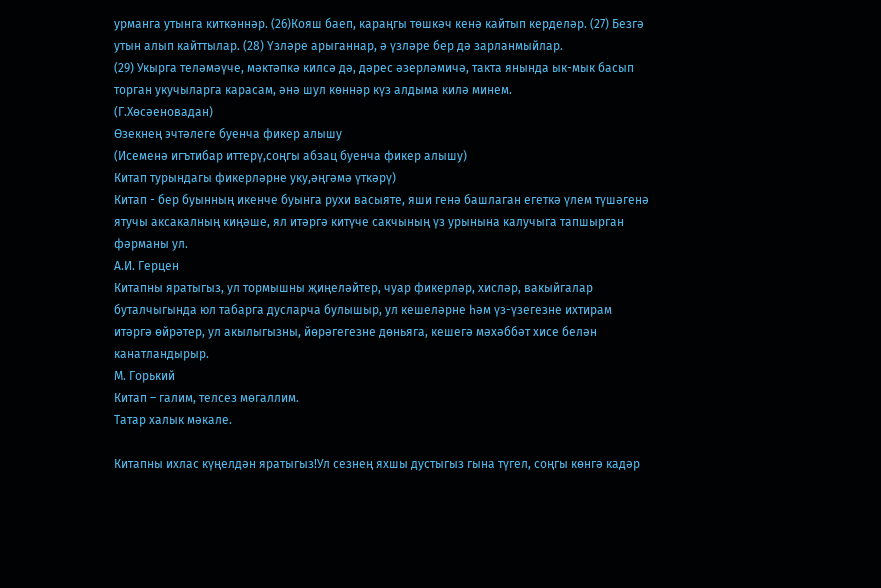урманга утынга киткәннәр. (26)Кояш баеп, караңгы төшкәч кенә кайтып керделәр. (27) Безгә утын алып кайттылар. (28) Үзләре арыганнар, ә үзләре бер дә зарланмыйлар.
(29) Укырга теләмәүче, мәктәпкә килсә дә, дәрес әзерләмичә, такта янында ык-мык басып торган укучыларга карасам, әнә шул көннәр күз алдыма килә минем.
(Г.Хөсәеновадан)
Өзекнең эчтәлеге буенча фикер алышу
(Исеменә игътибар иттерү,соңгы абзац буенча фикер алышу)
Китап турындагы фикерләрне уку,әңгәмә үткәрү)
Китап - бер буынның икенче буынга рухи васыяте, яши генә башлаган егеткә үлем түшәгенә ятучы аксакалның киңәше, ял итәргә китүче сакчының үз урынына калучыга тапшырган фәрманы ул.
А.И. Герцен
Китапны яратыгыз, ул тормышны җиңеләйтер, чуар фикерләр, хисләр, вакыйгалар буталчыгында юл табарга дусларча булышыр, ул кешеләрне һәм үз-үзегезне ихтирам итәргә өйрәтер, ул акылыгызны, йөрәгегезне дөньяга, кешегә мәхәббәт хисе белән канатландырыр.
М. Горький
Китап – галим, телсез мөгаллим.
Татар халык мәкале.

Китапны ихлас күңелдән яратыгыз!Ул сезнең яхшы дустыгыз гына түгел, соңгы көнгә кадәр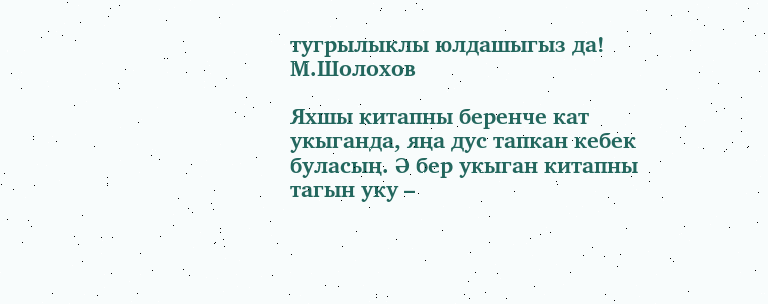тугрылыклы юлдашыгыз да!
М.Шолохов

Яхшы китапны беренче кат укыганда, яңа дус тапкан кебек буласың. Ә бер укыган китапны тагын уку –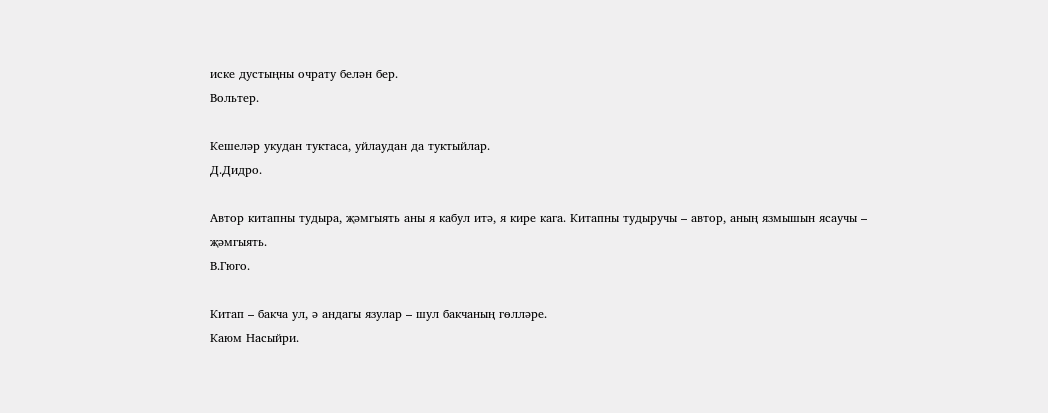иске дустыңны очрату белән бер.
Вольтер.

Кешеләр укудан туктаса, уйлаудан да туктыйлар.
Д.Дидро.

Автор китапны тудыра, җәмгыять аны я кабул итә, я кире кага. Китапны тудыручы – автор, аның язмышын ясаучы – җәмгыять.
В.Гюго.

Китап – бакча ул, ә андагы язулар – шул бакчаның гөлләре.
Каюм Насыйри.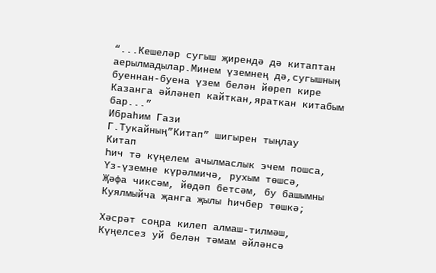“...Кешеләр сугыш җирендә дә китаптан аерылмадылар.Минем үземнең дә,сугышның буеннан-буена үзем белән йөреп кире Казанга әйләнеп кайткан,яраткан китабым бар...”
Ибраһим Гази
Г.Тукайның”Китап” шигырен тыңлау
Китап
Һич тә күңелем ачылмаслык эчем пошса,
Үз-үземне күрәлмичә, рухым төшсә,
Җәфа чиксәм, йөдәп бетсәм, бу башымны
Куялмыйча җанга җылы һичбер төшкә;

Хәсрәт соңра килеп алмаш-тилмәш,
Күңелсез уй белән тәмам әйләнсә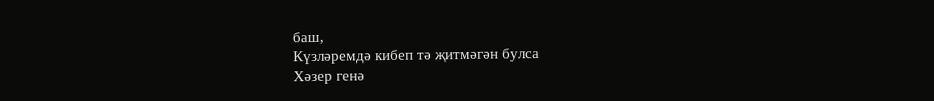баш,
Күзләремдә кибеп тә җитмәгән булса
Хәзер генә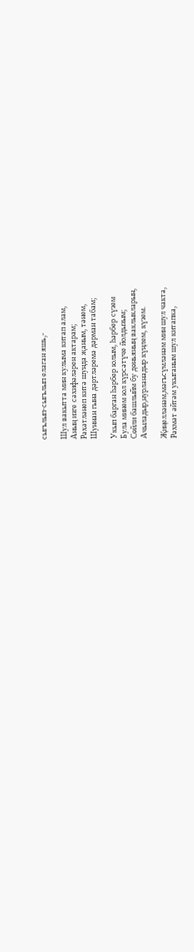сыгълып-сыгълып елаган яшь,-

Шул вакытта мин кулыма китап алам,
Аның изге сәхифәләрен актарам;
Рәхәтләнеп китә шунда җаным, тәнем,
Шуннан гына дәртләремә дәрман табам;

Укып барган һәрбер юлым, һәрбер сүзем
Була минем юл күрсәтүче йолдызым;
Сөйли башлыйм бу дөньяның ваклыкларын,
Ачыладыр,нурланадыр күңлем, күзем.

Җиңелләнәм,мәгъсүмләнәм мин шул чакта,
Рәхмәт әйтәм укыганым шул китапка,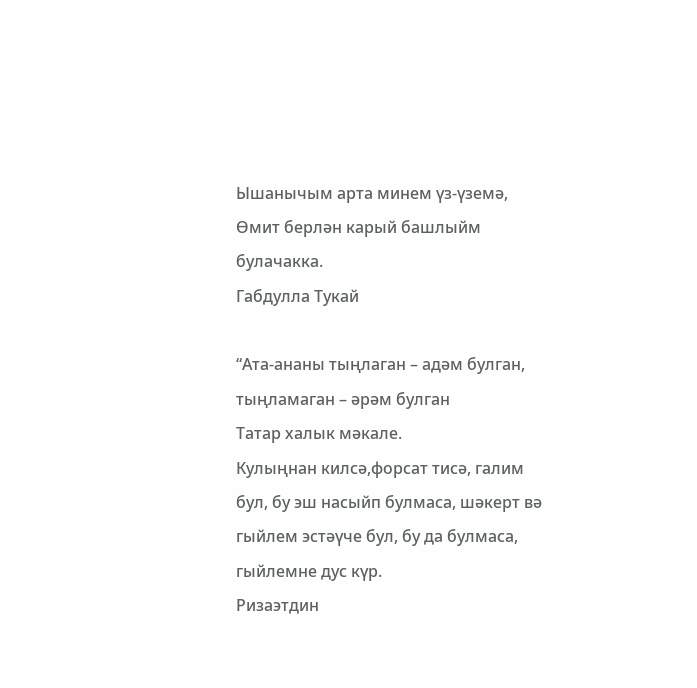Ышанычым арта минем үз-үземә,
Өмит берлән карый башлыйм булачакка.
Габдулла Тукай

“Ата-ананы тыңлаган – адәм булган, тыңламаган – әрәм булган
Татар халык мәкале.
Кулыңнан килсә,форсат тисә, галим бул, бу эш насыйп булмаса, шәкерт вә гыйлем эстәүче бул, бу да булмаса, гыйлемне дус күр.
Ризаэтдин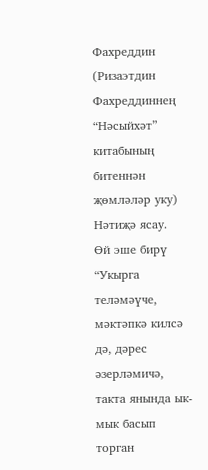Фахреддин
(Ризаэтдин Фахреддиннең “Нәсыйхәт” китабының битеннән җөмләләр уку)
Нәтиҗә ясау.
Өй эше бирү “Укырга теләмәүче, мәктәпкә килсә дә, дәрес әзерләмичә, такта янында ык-мык басып торган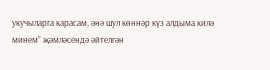укучыларга карасам, әнә шул көннәр күз алдыма килә минем” җәмләсендә әйтелгән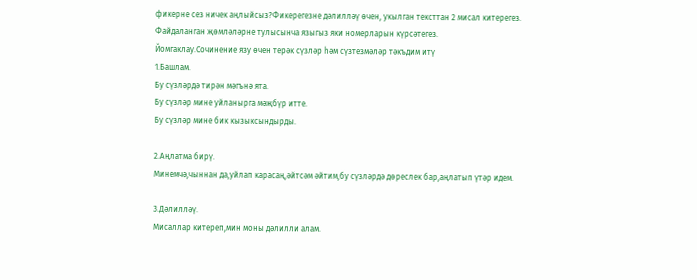фикерне сез ничек аңлыйсыз?Фикерегезне дәлилләү өчен, укылган тексттан 2 мисал китерегез. Файдаланган җөмләләрне тулысынча языгыз яки номерларын күрсәтегез.
Йомгаклау.Сочинение язу өчен терәк сүзләр һәм сүзтезмәләр тәкъдим итү
1.Башлам.
Бу сүзләрдә тирән мәгънә ята.
Бу сүзләр мине уйланырга мәҗбүр итте.
Бу сүзләр мине бик кызыксындырды.

2.Аңлатма бирү.
Минемчә,чыннан да,уйлап карасаң,әйтсәм әйтим,бу сүзләрдә дөреслек бар,аңлатып үтәр идем.

3.Дәлилләү.
Мисаллар китереп,мин моны дәлилли алам.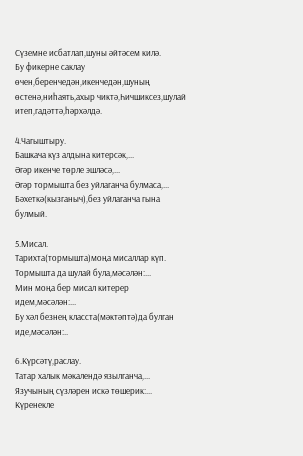Сүземне исбатлап,шуны әйтәсем килә.
Бу фикерне саклау өчен,беренчедән,икенчедән,шуның өстенә,ниһаять,ахыр чиктә,Һичшиксез,шулай итеп,гадәттә,һәрхәлдә.

4.Чагыштыру.
Башкача күз алдына китерсәк,...
Әгәр икенче төрле эшләсә,...
Әгәр тормышта без уйлаганча булмаса,...
Бәхеткә(кызганыч),без уйлаганча гына булмый.

5.Мисал.
Тарихта(тормышта)моңа мисаллар күп.
Тормышта да шулай була,мәсәлән:...
Мин моңа бер мисал китерер идем,мәсәлән:...
Бу хәл безнең класста(мәктәптә)да булган иде,мәсәлән:..

6.Күрсәтү,раслау.
Татар халык мәкалендә язылганча,...
Язучының сүзләрен искә төшерик:...
Күренекле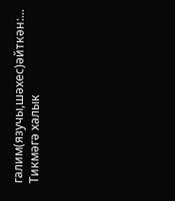галим(язучы,шәхес)әйткән:...
Тикмәгә халык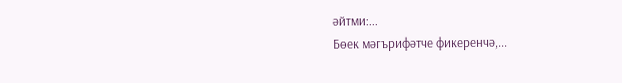әйтми:...
Бөек мәгърифәтче фикеренчә,...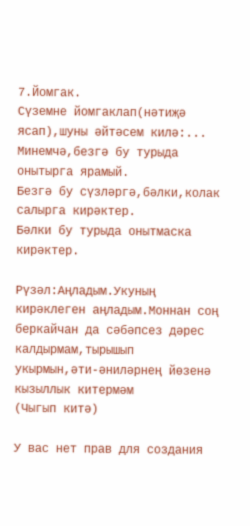7.Йомгак.
Сүземне йомгаклап(нәтиҗә ясап),шуны әйтәсем килә:...
Минемчә,безгә бу турыда онытырга ярамый.
Безгә бу сүзләргә,бәлки,колак салырга кирәктер.
Бәлки бу турыда онытмаска кирәктер.

Рүзәл:Аңладым.Укуның кирәклеген аңладым.Моннан соң беркайчан да сәбәпсез дәрес калдырмам,тырышып укырмын,әти-әниләрнең йөзенә кызыллык китермәм
(Чыгып китә)

У вас нет прав для создания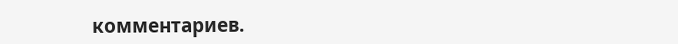комментариев.